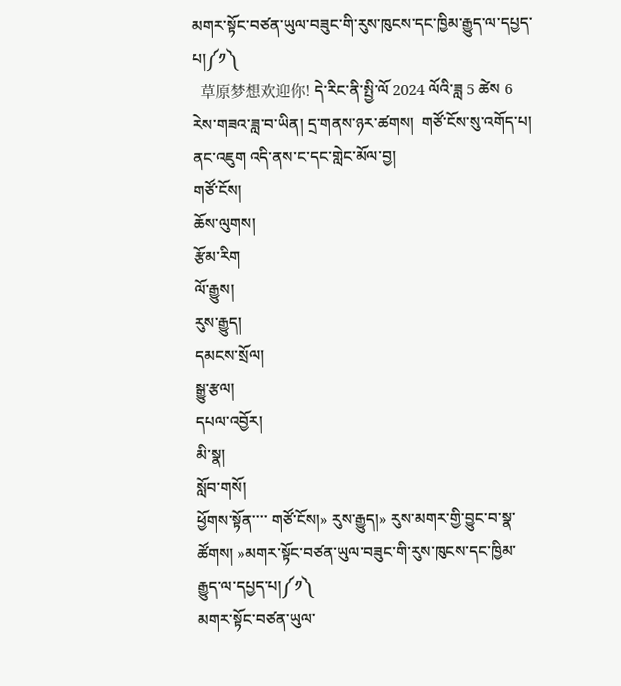མགར་སྟོང་བཙན་ཡུལ་བཟུང་གི་རུས་ཁུངས་དང་ཁྱིམ་རྒྱུད་ལ་དཔྱད་པ།༼༡༽
  草原梦想欢迎你! དེ་རིང་ནི་སྤྱི་ལོ 2024 ལོའི་ཟླ 5 ཚེས 6 རེས་གཟའ་ཟླ་བ་ཡིན། དྲ་གནས་ཉར་ཚགས།  གཙོ་ངོས་སུ་འགོད་པ། ནང་འཇུག འདི་ནས་ང་དང་གླེང་མོལ་བྱ།
གཙོ་ངོས།
ཆོས་ལུགས།
རྩོམ་རིག
ལོ་རྒྱུས།
རུས་རྒྱུད།
དམངས་སྲོལ།
སྒྱུ་རྩལ།
དཔལ་འབྱོར།
མི་སྣ།
སློབ་གསོ།
ཕྱོགས་སྟོན་་་་ གཙོ་ངོས།» རུས་རྒྱུད།» རུས་མགར་གྱི་བྱུང་བ་སྣ་ཚོགས། »མགར་སྟོང་བཙན་ཡུལ་བཟུང་གི་རུས་ཁུངས་དང་ཁྱིམ་རྒྱུད་ལ་དཔྱད་པ།༼༡༽
མགར་སྟོང་བཙན་ཡུལ་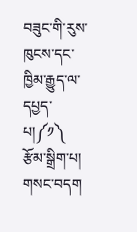བཟུང་གི་རུས་ཁུངས་དང་ཁྱིམ་རྒྱུད་ལ་དཔྱད་པ།༼༡༽
རྩོམ་སྒྲིག་པ།  གསང་བདག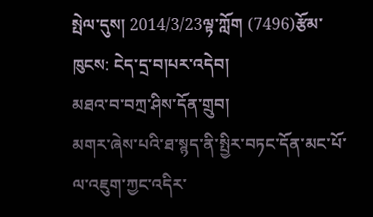སྤེལ་དུས། 2014/3/23ལྟ་ཀློག (7496)རྩོམ་ཁུངས: ངེད་དྲ་བ།པར་འདེབ།
མཐའ་བ་བཀྲ་ཤིས་དོན་གྲུབ།
མགར་ཞེས་པའི་ཐ་སྙད་ནི་སྤྱིར་བཏང་དོན་མང་པོ་ལ་འཇུག་ཀྱང་འདིར་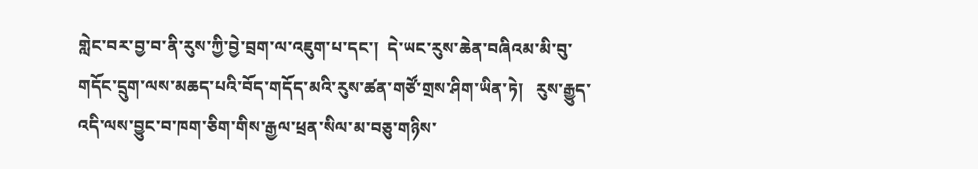གླེང་བར་བྱ་བ་ནི་རུས་ཀྱི་བྱེ་བྲག་ལ་འཇུག་པ་དང་།  དེ་ཡང་རུས་ཆེན་བཞིའམ་མི་བུ་གདོང་དྲུག་ལས་མཆད་པའི་བོད་གདོད་མའི་རུས་ཚན་གཙོ་གྲས་ཤིག་ཡིན་ཏེ།   རུས་རྒྱུད་འདི་ལས་བྱུང་བ་ཁག་ཅིག་གིས་རྒྱལ་ཕྲན་སིལ་མ་བཅུ་གཉིས་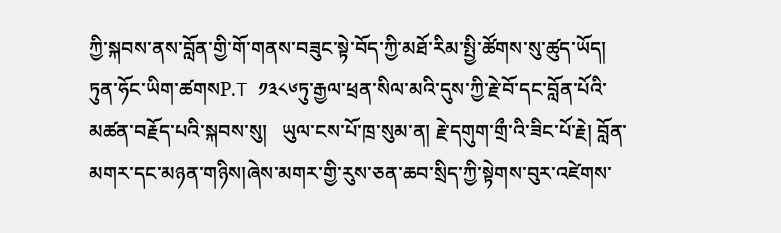ཀྱི་སྐབས་ནས་བློན་གྱི་གོ་གནས་བཟུང་སྟེ་བོད་ཀྱི་མཐོ་རིམ་སྤྱི་ཚོགས་སུ་ཚུད་ཡོད།  ཏུན་ཧོང་ཡིག་ཚགསP.T ༡༣༨༦ཏུ་རྒྱལ་ཕྲན་སིལ་མའི་དུས་ཀྱི་རྗེ་བོ་དང་བློན་པོའི་མཚན་བརྗོད་པའི་སྐབས་སུ།   ཡུལ་ངས་པོ་ཁྲ་སུམ་ན། རྗེ་དགུག་གྲྀ་འི་ཟིང་པོ་རྗེ། བློན་མགར་དང་མཉན་གཉིས།ཞེས་མགར་གྱི་རུས་ཅན་ཆབ་སྲིད་ཀྱི་སྟེགས་བུར་འཛེགས་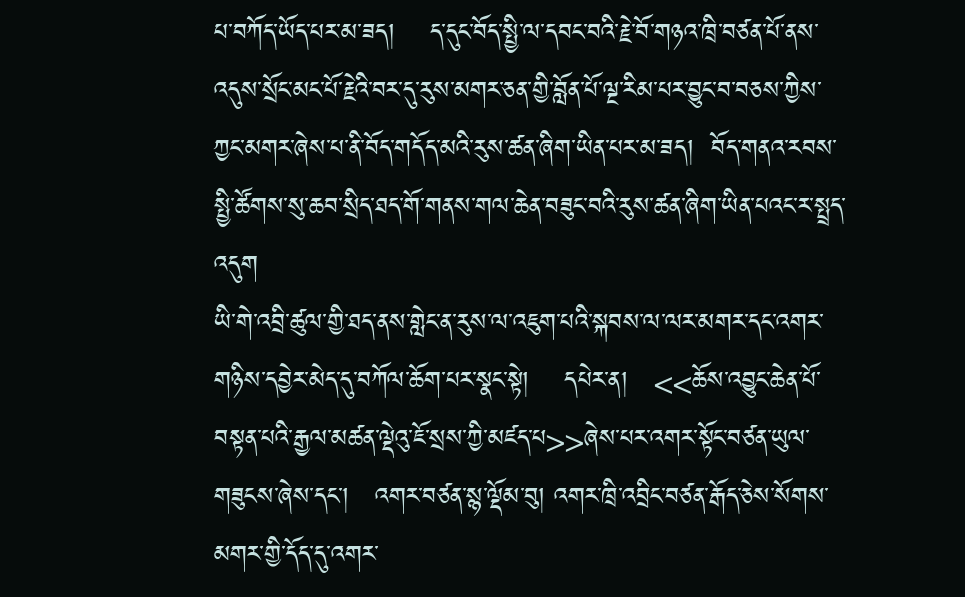པ་བཀོད་ཡོད་པར་མ་ཟད།    ད་དུང་བོད་སྤྱི་ལ་དབང་བའི་རྗེ་བོ་གཉའ་ཁྲི་བཙན་པོ་ནས་འདུས་སྲོང་མང་པོ་རྗེའི་བར་དུ་རུས་མགར་ཅན་གྱི་བློན་པོ་ལྔ་རིམ་པར་བྱུང་བ་བཅས་ཀྱིས་ཀྱང་མགར་ཞེས་པ་ནི་བོད་གདོད་མའི་རུས་ཚན་ཞིག་ཡིན་པར་མ་ཟད།  བོད་གནའ་རབས་སྤྱི་ཚོགས་སུ་ཆབ་སྲིད་ཐད་གོ་གནས་གལ་ཆེན་བཟུང་བའི་རུས་ཚན་ཞིག་ཡིན་པའང་ར་སྤྲད་འདུག
ཡི་གེ་འབྲི་ཚུལ་གྱི་ཐད་ནས་གླེང་ན་རུས་ལ་འཇུག་པའི་སྐབས་ལ་ལར་མགར་དང་འགར་གཉིས་དབྱེར་མེད་དུ་བཀོལ་ཆོག་པར་སྣང་སྟེ།    དཔེར་ན།   <<ཆོས་འབྱུང་ཆེན་པོ་བསྟན་པའི་རྒྱལ་མཚན་ལྡེའུ་ཇོ་སྲས་ཀྱི་མཛད་པ>>ཞེས་པར་འགར་སྟོང་བཙན་ཡུལ་གཟུངས་ཞེས་དང་།   འགར་བཙན་སྙ་ལྡོམ་བུ། འགར་ཁྲི་འབྲིང་བཙན་རྒོད་ཅེས་སོགས་མགར་གྱི་དོད་དུ་འགར་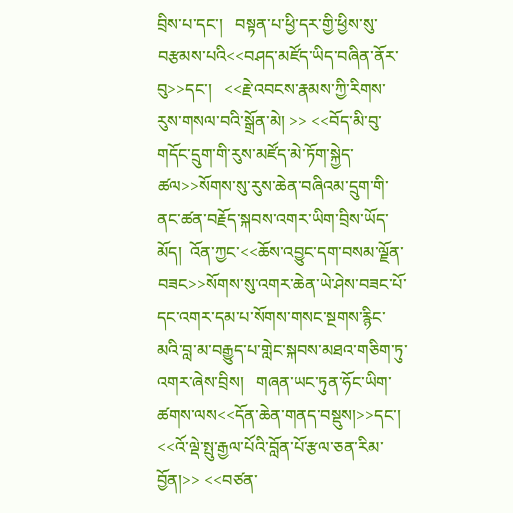བྲིས་པ་དང་།   བསྟན་པ་ཕྱི་དར་གྱི་ཕྱིས་སུ་བརྩམས་པའི<<བཤད་མཛོད་ཡིད་བཞིན་ནོར་བུ>>དང་།   <<རྗེ་འབངས་རྣམས་ཀྱི་རིགས་རུས་གསལ་བའི་སྒྲོན་མེ། >> <<བོད་མི་བུ་གདོང་དྲུག་གི་རུས་མཛོད་མེ་ཏོག་སྐྱེད་ཚལ>>སོགས་སུ་རུས་ཆེན་བཞིའམ་དྲུག་གི་ནང་ཚན་བརྗོད་སྐབས་འགར་ཡིག་བྲིས་ཡོད་མོད།  འོན་ཀྱང་<<ཆོས་འབྱུང་དག་བསམ་ལྗོན་བཟང>>སོགས་སུ་འགར་ཆེན་ཡེ་ཤེས་བཟང་པོ་དང་འགར་དམ་པ་སོགས་གསང་སྔགས་རྙིང་མའི་བླ་མ་བརྒྱུད་པ་གླེང་སྐབས་མཐའ་གཅིག་ཏུ་འགར་ཞེས་བྲིས།   གཞན་ཡང་ཏུན་ཧོང་ཡིག་ཚགས་ལས<<དོན་ཆེན་གནད་བསྡུས།>>དང་།   <<འོ་ལྡེ་སྤུ་རྒྱལ་པོའི་བློན་པོ་རྩལ་ཅན་རིམ་བྱོན།>> <<བཙན་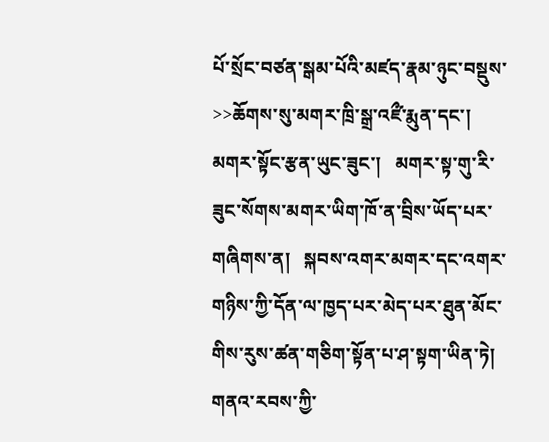པོ་སྲོང་བཙན་སྒམ་པོའི་མཛད་རྣམ་ཉུང་བསྡུས་>>ཆོགས་སུ་མགར་ཁྲི་སྒྲ་འཛྀ་རྨུན་དང་།   མགར་སྟོང་རྩན་ཡུང་ཟུང་།   མགར་སྟ་གུ་རི་ཟུང་སོགས་མགར་ཡིག་ཁོ་ན་བྲིས་ཡོད་པར་གཞིགས་ན།   སྐབས་འགར་མགར་དང་འགར་གཉིས་ཀྱི་དོན་ལ་ཁྱད་པར་མེད་པར་ཐུན་མོང་གིས་རུས་ཚན་གཅིག་སྟོན་པ་ཤ་སྟག་ཡིན་ཏེ།  གནའ་རབས་ཀྱི་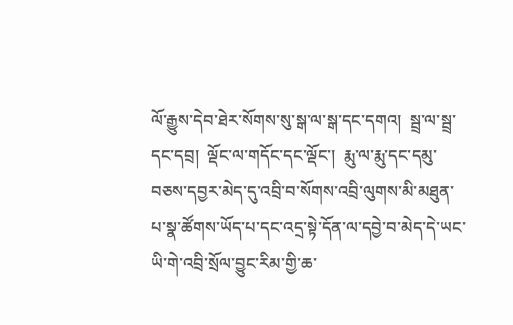ལོ་རྒྱུས་དེབ་ཐེར་སོགས་སུ་སྒ་ལ་སྒ་དང་དགའ།  སྦྲ་ལ་སྦྲ་དང་དབྲ།  ལྡོང་ལ་གདོང་དང་ལྡོང་།  རྨུ་ལ་རྨུ་དང་དམུ་བཅས་དབྱར་མེད་དུ་འབྲི་བ་སོགས་འབྲི་ལུགས་མི་མཐུན་པ་སྣ་ཚོགས་ཡོད་པ་དང་འདྲ་སྟེ་དོན་ལ་དབྱེ་བ་མེད་དེ་ཡང་ཡི་གེ་འབྲི་སྲོལ་བྱུང་རིམ་གྱི་ཆ་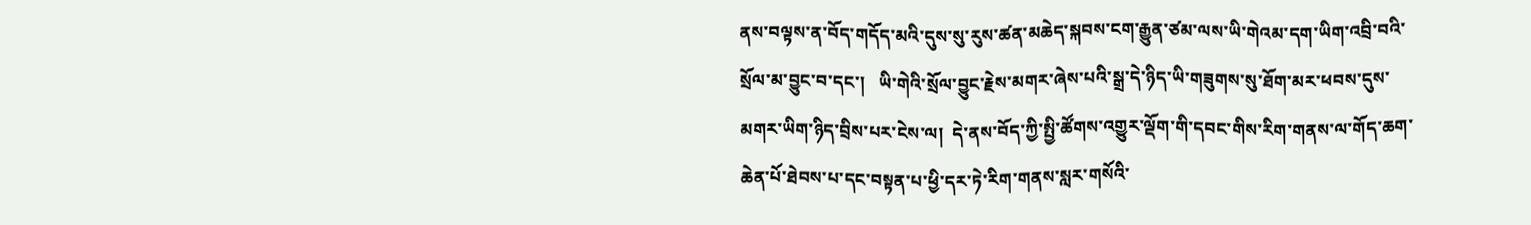ནས་བལྟས་ན་བོད་གདོད་མའི་དུས་སུ་རུས་ཚན་མཆེད་སྐབས་ངག་རྒྱུན་ཙམ་ལས་ཡི་གེའམ་དག་ཡིག་འབྲི་བའི་སྲོལ་མ་བྱུང་བ་དང་།   ཡི་གེའི་སྲོལ་བྱུང་རྗེས་མགར་ཞེས་པའི་སྒྲ་དེ་ཉིད་ཡི་གཟུགས་སུ་ཐོག་མར་ཕབས་དུས་མགར་ཡིག་ཉིད་བྲིས་པར་ངེས་ལ།  དེ་ནས་བོད་ཀྱི་སྤྱི་ཚོགས་འགྱུར་ལྡོག་གི་དབང་གིས་རིག་གནས་ལ་གོད་ཆག་ཆེན་པོ་ཐེབས་པ་དང་བསྟན་པ་ཕྱི་དར་ཏེ་རིག་གནས་སླར་གསོའི་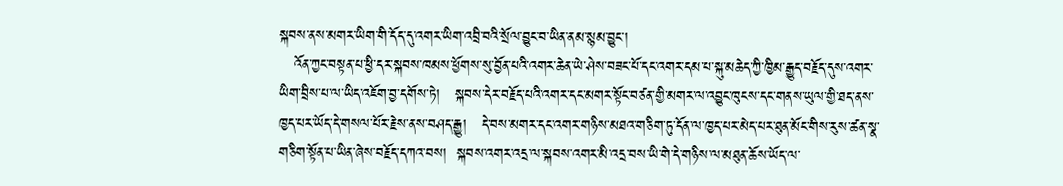སྐབས་ནས་མགར་ཡིག་གི་དོད་དུ་འགར་ཡིག་འབྲི་བའི་སྲོལ་བྱུང་བ་ཡིན་ནམ་སྙམ་བྱུང་།
   འོན་ཀྱང་བསྟན་པ་ཕྱི་དར་སྐབས་ཁམས་ཕྱོགས་སུ་བྱོན་པའི་འགར་ཆེན་ཡེ་ཤེས་བཟང་པོ་དང་འགར་དམ་པ་སྐུ་མཆེད་ཀྱི་ཁྱིམ་རྒྱུད་བརྗོད་དུས་འགར་ཡིག་བྲིས་པ་ལ་ཡིད་འཇོག་བྱ་དགོས་ཏེ།   སྐབས་དེར་བརྗོད་པའི་འགར་དང་མགར་སྟོང་བཙན་གྱི་མགར་ལ་འབྱུང་ཁུངས་དང་གནས་ཡུལ་གྱི་ཐད་ནས་ཁྱད་པར་ཡོད་དེ་གསལ་པོར་རྗེས་ནས་བཤད་རྒྱུ།   དེ་བས་མགར་དང་འགར་གཉིས་མཐའ་གཅིག་ཏུ་དོན་ལ་ཁྱད་པར་མེད་པར་ཐུན་མོང་གིས་རུས་ཚན་སྣ་གཅིག་སྟོན་པ་ཡིན་ཞེས་བརྗོད་དཀའ་བས།  སྐབས་འགར་འདྲ་ལ་སྐབས་འགར་མི་འདྲ་བས་ཡི་གེ་དེ་གཉིས་ལ་མཐུན་ཆོས་ཡོད་ལ་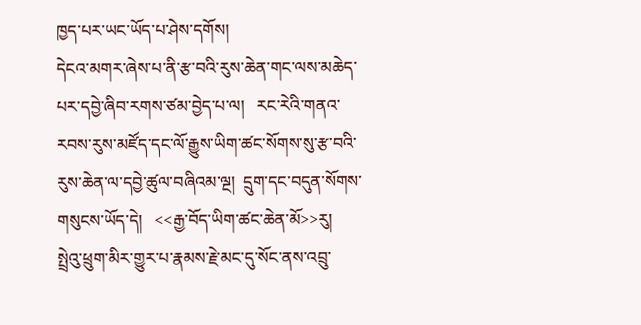ཁྱད་པར་ཡང་ཡོད་པ་ཤེས་དགོས།
དེངའ་མགར་ཞེས་པ་ནི་རྩ་བའི་རུས་ཆེན་གང་ལས་མཆེད་པར་དབྱེ་ཞིབ་རགས་ཙམ་བྱེད་པ་ལ།   རང་རེའི་གནའ་རབས་རུས་མཛོད་དང་ལོ་རྒྱུས་ཡིག་ཚང་སོགས་སུ་རྩ་བའི་རུས་ཆེན་ལ་དབྱེ་ཚུལ་བཞིའམ་ལྔ།  དྲུག་དང་བདུན་སོགས་གསུངས་ཡོད་དེ།   <<རྒྱ་བོད་ཡིག་ཚང་ཆེན་མོ>>རུ།  སྤྲེའུ་ཕྲུག་མིར་གྱུར་པ་རྣམས་རྗེ་མང་དུ་སོང་ནས་འབྲུ་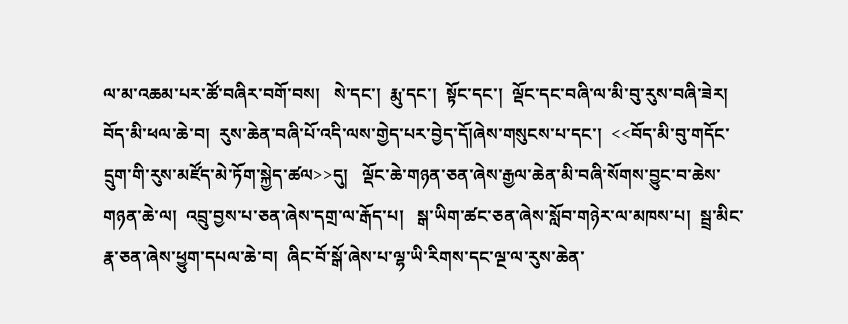ལ་མ་འཆམ་པར་ཚོ་བཞིར་བགོ་བས།   སེ་དང་།  རྨུ་དང་།  སྟོང་དང་།  ལྡོང་དང་བཞི་ལ་མི་བུ་རུས་བཞི་ཟེར།   བོད་མི་ཕལ་ཆེ་བ།  རུས་ཆེན་བཞི་པོ་འདི་ལས་གྱེད་པར་བྱེད་དོ།ཞེས་གསུངས་པ་དང་།  <<བོད་མི་བུ་གདོང་དྲུག་གི་རུས་མཛོད་མེ་ཏོག་སྐྱེད་ཚལ>>དུ།   ལྡོང་ཆེ་གཉན་ཅན་ཞེས་རྒྱལ་ཆེན་མི་བཞི་སོགས་བྱུང་བ་ཆེས་གཉན་ཆེ་ལ།  འབྲུ་བྱས་པ་ཅན་ཞེས་དགྲ་ལ་རྒོད་པ།   སྒ་ཡིག་ཚང་ཅན་ཞེས་སློབ་གཉེར་ལ་མཁས་པ།  སྦྲ་མིང་རྣ་ཅན་ཞེས་ཕྱུག་དཔལ་ཆེ་བ།  ཞིང་བོ་སྒོ་ཞེས་པ་ལྷ་ཡི་རིགས་དང་ལྔ་ལ་རུས་ཆེན་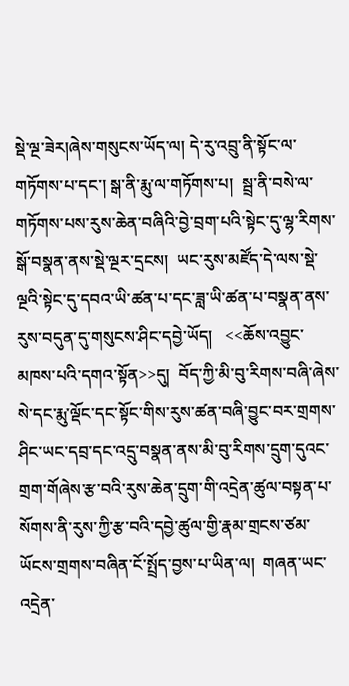སྡེ་ལྔ་ཟེར།ཞེས་གསུངས་ཡོད་ལ། དེ་རུ་འབྲུ་ནི་སྟོང་ལ་གཏོགས་པ་དང་། སྒ་ནི་རྨུ་ལ་གཏོགས་པ།  སྦྲ་ནི་བསེ་ལ་གཏོགས་པས་རུས་ཆེན་བཞིའི་བྱེ་བྲག་པའི་སྟེང་དུ་ལྷ་རིགས་སྒོ་བསྣན་ནས་སྡེ་ལྔར་དྲངས།  ཡང་རུས་མཛོད་དེ་ལས་སྡེ་ལྔའི་སྟེང་དུ་དབའ་ཡི་ཚན་པ་དང་ཟླ་ཡི་ཚན་པ་བསྣན་ནས་རུས་བདུན་དུ་གསུངས་ཤིང་དབྱེ་ཡོད།   <<ཆོས་འབྱུང་མཁས་པའི་དགའ་སྟོན>>དུ།  བོད་ཀྱི་མི་བུ་རིགས་བཞི་ཞེས་སེ་དང་རྨུ་ལྡོང་དང་སྟོང་གིས་རུས་ཚན་བཞི་བྱུང་བར་གྲགས་ཤིང་ཡང་དབྲ་དང་འདྲུ་བསྣན་ནས་མི་བུ་རིགས་དྲུག་དུའང་གྲག་གོཞེས་རྩ་བའི་རུས་ཆེན་དྲུག་གི་འདྲེན་ཚུལ་བསྟན་པ་སོགས་ནི་རུས་ཀྱི་རྩ་བའི་དབྱེ་ཚུལ་གྱི་རྣམ་གྲངས་ཙམ་ཡོངས་གྲགས་བཞིན་ངོ་སྤྲོད་བྱས་པ་ཡིན་ལ།  གཞན་ཡང་འདྲེན་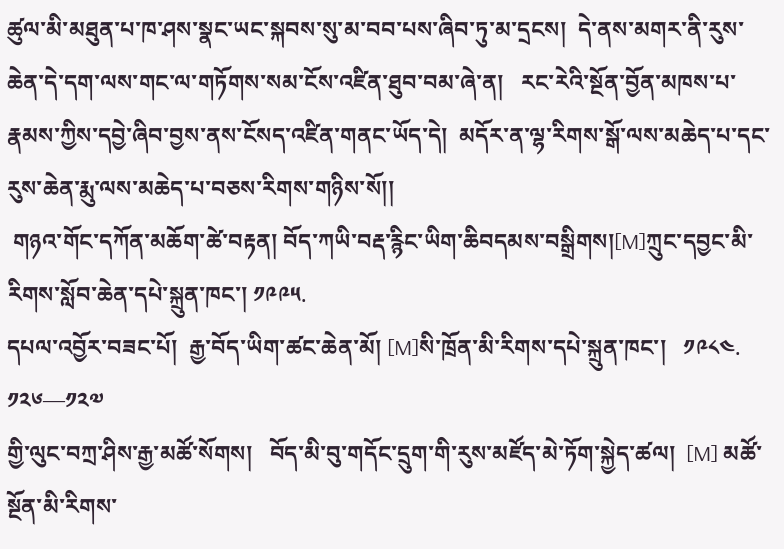ཚུལ་མི་མཐུན་པ་ཁ་ཤས་སྣང་ཡང་སྐབས་སུ་མ་བབ་པས་ཞིབ་ཏུ་མ་དྲངས།  དེ་ནས་མགར་ནི་རུས་ཆེན་དེ་དག་ལས་གང་ལ་གཏོགས་སམ་ངོས་འཛིན་ཐུབ་བམ་ཞེ་ན།   རང་རེའི་སྔོན་བྱོན་མཁས་པ་རྣམས་ཀྱིས་དབྱེ་ཞིབ་བྱས་ནས་ངོསད་འཛིན་གནང་ཡོད་དེ།  མདོར་ན་ལྷ་རིགས་སྒོ་ལས་མཆེད་པ་དང་རུས་ཆེན་རྨུ་ལས་མཆེད་པ་བཅས་རིགས་གཉིས་སོ།།
 གཉའ་གོང་དཀོན་མཆོག་ཚེ་བརྟན། བོད་ཀཡི་བརྡ་རྙིང་ཡིག་ཆིབདམས་བསྒྲིགས།[M]ཀྲུང་དབྱང་མི་རིགས་སློབ་ཆེན་དཔེ་སྐྲུན་ཁང་། ༡༩༩༥.
དཔལ་འབྱོར་བཟང་པོ།  རྒྱ་བོད་ཡིག་ཚང་ཆེན་མོ། [M]སི་ཁྲོན་མི་རིགས་དཔེ་སྐྲུན་ཁང་།   ༡༩༨༤.   ༡༢༦—༡༢༧
གྱི་ལུང་བཀྲ་ཤིས་རྒྱ་མཚོ་སོགས།   བོད་མི་བུ་གདོང་དྲུག་གི་རུས་མཛོད་མེ་ཏོག་སྐྱེད་ཚལ།  [M] མཚོ་སྔོན་མི་རིགས་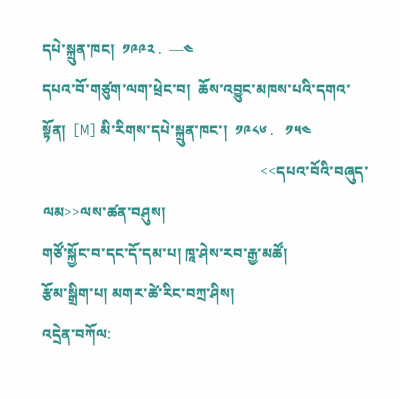དཔེ་སྐྲུན་ཁང།  ༡༩༩༢ .  —༤
དཔའ་བོ་གཙུག་ལག་ཕྲེང་བ།  ཆོས་འབྱུང་མཁས་པའི་དགའ་སྟོན།  [M] མི་རིགས་དཔེ་སྐྲུན་ཁང་།  ༡༩༨༦ .   ༡༥༤
                                                            <<དཔའ་བོའི་བཞུད་ལམ>>ལས་ཚན་བཤུས།
གཙོ་སྐྱོང་བ་དང་དོ་དམ་པ། ཁཱ་ཤེས་རབ་རྒྱ་མཚོ།
རྩོམ་སྒྲིག་པ། མགར་ཚེ་རིང་བཀྲ་ཤིས།
འདྲེན་བཀོལ: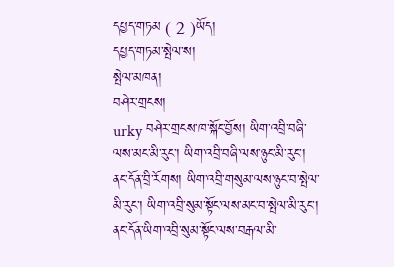དཔྱད་གཏམ ( 2 )ཡོད།
དཔྱད་གཏམ་སྤེལ་ས།
སྤེལ་མཁན།
བཤེར་གྲངས།
urky བཤེར་གྲངས་ཁ་སྐོང་བྱོས། ཡིག་འབྲི་བཞི་ལས་མང་མི་རུང་། ཡིག་འབྲི་བཞི་ལས་ཉུང་མི་རུང་།
ནང་དོན་བྲི་རོགས། ཡིག་འབྲི་གསུམ་ལས་ཉུང་བ་སྤེལ་མི་རུང་། ཡིག་འབྲི་སུམ་སྟོང་ལས་མང་བ་སྤེལ་མི་རུང་།
ནང་དོན་ཡིག་འབྲི་སུམ་སྟོང་ལས་བརྒལ་མི་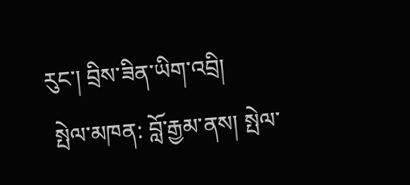རུང་། བྲིས་ཟིན་ཡིག་འབྲི།
 སྤེལ་མཁན: བློ་རྒྱམ་ནས། སྤེལ་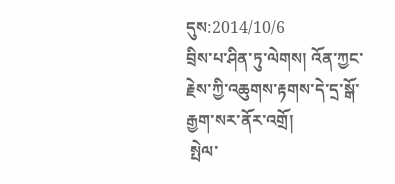དུས:2014/10/6
བྲིས་པ་ཤིན་ཏུ་ལེགས། འོན་ཀྱང་རྗེས་ཀྱི་འཆུགས་རྟགས་དེ་དྲ་སྒོ་རྒྱག་སར་ནོར་འགྲོ།
 སྤེལ་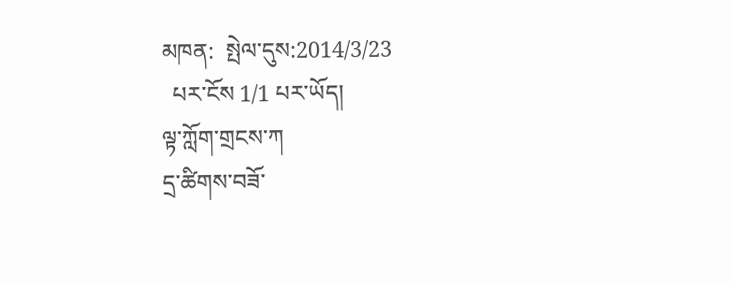མཁན:  སྤེལ་དུས:2014/3/23
  པར་ངོས 1/1 པར་ཡོད།
ལྟ་ཀློག་གྲངས་ཀ
དྲ་ཚིགས་བཟོ་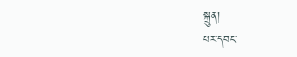སྐྲུན།
པར་དབང་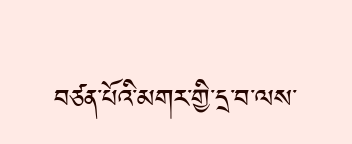བཙན་པོའི་མགར་གྱི་དྲ་བ་ལས་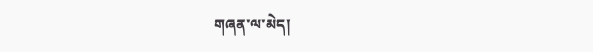གཞན་ལ་མེད།